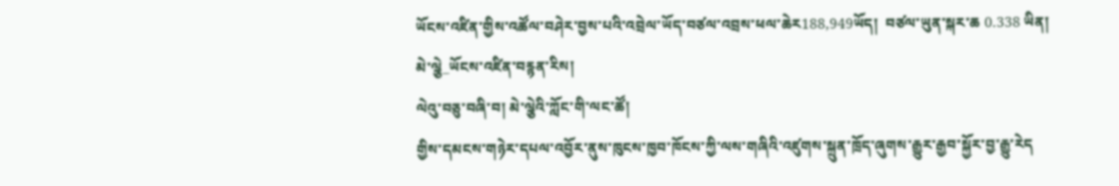ཡོངས་འཛིན་གྱིས་འཚོལ་བཤེར་བྱས་པའི་འབྲེལ་ཡོད་བཙལ་འབྲས་ཕལ་ཆེར188,949ཡོད།  བཙལ་ཡུན་སྐར་ཆ 0.338 ཡིན།
མེ་ལྕེ_ཡོངས་འཛིན་བརྙན་རིས།
ལེའུ་བཅུ་བཞི་བ། མེ་ལྕེའི་ཀློང་གི་ལང་ཚོ།
གྱིས་དམངས་གཉེར་དཔལ་འབྱོར་ནུས་ཁུངས་ཁྱབ་ཁོངས་ཀྱི་ལས་གཞིའི་འཛུགས་སྐྲུན་ཁྲོད་ཞུགས་རྒྱུར་རྒྱབ་སྐྱོར་བྱ་རྒྱུ་རེད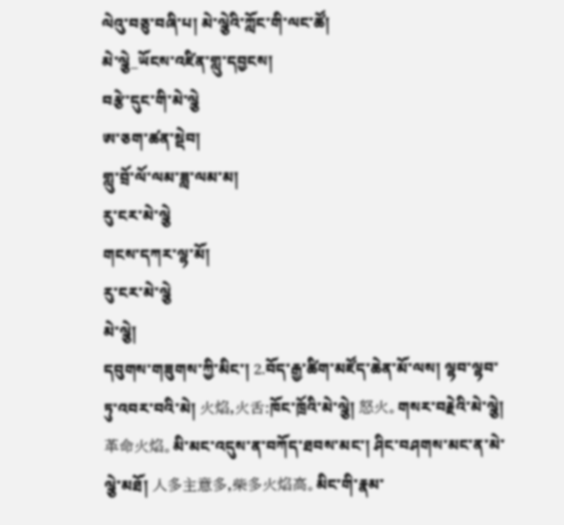ལེའུ་བཅུ་བཞི་པ། མེ་ལྕེའི་ཀློང་གི་ལང་ཚོ།
མེ་ལྕེ_ཡོངས་འཛིན་གླུ་དབྱངས།
བརྩེ་དུང་གི་མེ་ལྕེ
ཨ་ཅག་ཚན་སྡེབ།
གླུ་བྲོ་ལོ་ལམ་ཟླ་ལམ་མ།
རུ་ངར་མེ་ལྕེ
གངས་དཀར་ལྷ་མོ།
རུ་ངར་མེ་ལྕེ
མེ་ལྕེ།
དབུགས་གཟུགས་ཀྱི་མིང་། 2.བོད་རྒྱ་ཚིག་མཛོད་ཆེན་མོ་ལས། ལྷབ་ལྷབ་ཏུ་འབར་བའི་མེ། 火焰,火舌:ཁོང་ཁྲོའི་མེ་ལྕེ། 怒火。གསར་བརྗེའི་མེ་ལྕེ། 革命火焰。མི་མང་འདུས་ན་བཀོད་ཐབས་མང་། ཤིང་བཤགས་མང་ན་མེ་ལྕེ་མཐོ། 人多主意多,柴多火焰高。མིང་གི་རྣམ་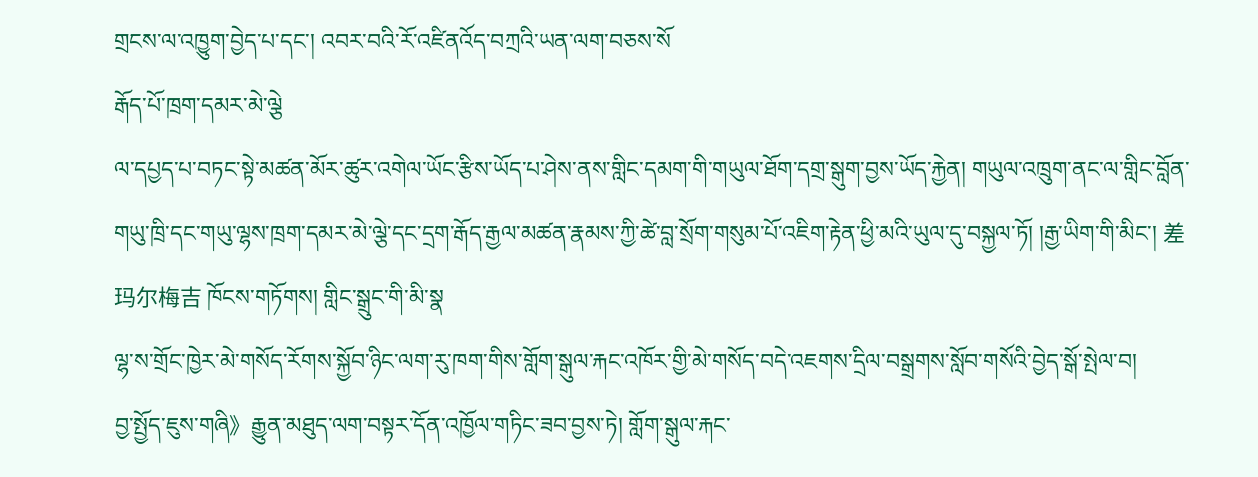གྲངས་ལ་འཁྱུག་བྱེད་པ་དང་། འབར་བའི་རོ་འཛིནའོད་བཀྲའི་ཡན་ལག་བཅས་སོ
རྒོད་པོ་ཁྲག་དམར་མེ་ལྕེ
ལ་དཔྱད་པ་བཏང་སྟེ་མཚན་མོར་ཚུར་འགེལ་ཡོང་རྩིས་ཡོད་པ་ཤེས་ནས་གླིང་དམག་གི་གཡུལ་ཐོག་དགྲ་སྒུག་བྱས་ཡོད་རྐྱེན། གཡུལ་འཁྲུག་ནང་ལ་གླིང་བློན་གཡུ་ཁྲི་དང་གཡུ་ལྷས་ཁྲག་དམར་མེ་ལྕེ་དང་དྲག་རྒོད་རྒྱལ་མཚན་རྣམས་ཀྱི་ཚེ་བླ་སྲོག་གསུམ་པོ་འཇིག་རྟེན་ཕྱི་མའི་ཡུལ་དུ་བསྐྱལ་ཏོ། །རྒྱ་ཡིག་གི་མིང་། 差玛尔梅吉 ཁོངས་གཏོགས། གླིང་སྒྲུང་གི་མི་སྣ
ལྷ་ས་གྲོང་ཁྱེར་མེ་གསོད་རོགས་སྐྱོབ་ཉིང་ལག་རུ་ཁག་གིས་གློག་སྒུལ་རྐང་འཁོར་གྱི་མེ་གསོད་བདེ་འཇགས་དྲིལ་བསྒྲགས་སློབ་གསོའི་བྱེད་སྒོ་སྤེལ་བ།
བྱ་སྤྱོད་ཇུས་གཞི》རྒྱུན་མཐུད་ལག་བསྟར་དོན་འཁྱོལ་གཏིང་ཟབ་བྱས་ཏེ། གློག་སྒུལ་རྐང་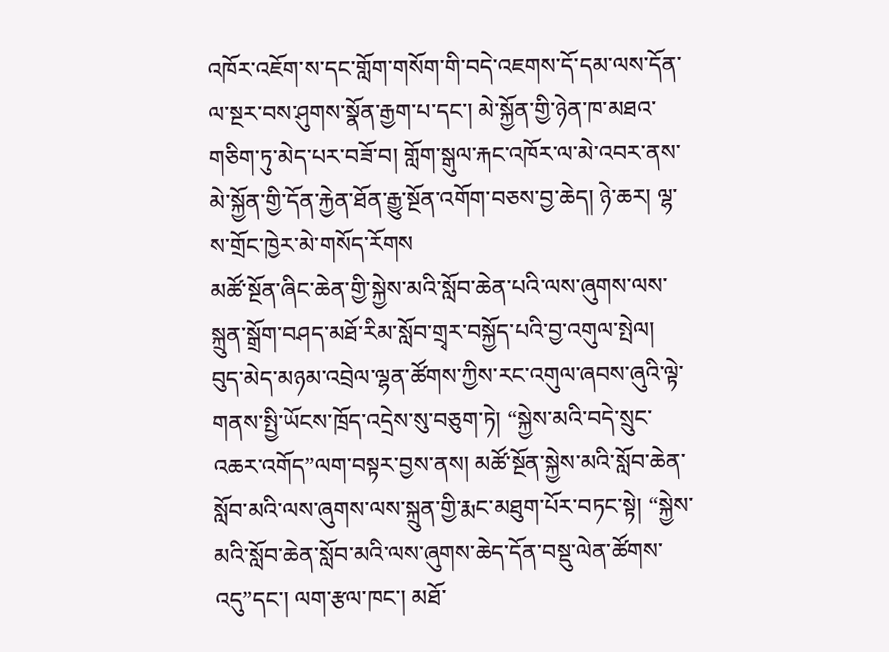འཁོར་འཇོག་ས་དང་གློག་གསོག་གི་བདེ་འཇགས་དོ་དམ་ལས་དོན་ལ་སྔར་བས་ཤུགས་སྣོན་རྒྱག་པ་དང་། མེ་སྐྱོན་གྱི་ཉེན་ཁ་མཐའ་གཅིག་ཏུ་མེད་པར་བཟོ་བ། གློག་སྒུལ་རྐང་འཁོར་ལ་མེ་འབར་ནས་མེ་སྐྱོན་གྱི་དོན་རྐྱེན་ཐོན་རྒྱུ་སྔོན་འགོག་བཅས་བྱ་ཆེད། ཉེ་ཆར། ལྷ་ས་གྲོང་ཁྱེར་མེ་གསོད་རོགས
མཚོ་སྔོན་ཞིང་ཆེན་གྱི་སྐྱེས་མའི་སློབ་ཆེན་པའི་ལས་ཞུགས་ལས་སྐྲུན་སྒྲོག་བཤད་མཐོ་རིམ་སློབ་གྲྭར་བསྐྱོད་པའི་བྱ་འགུལ་སྤེལ།
བུད་མེད་མཉམ་འབྲེལ་ལྷན་ཚོགས་ཀྱིས་རང་འགུལ་ཞབས་ཞུའི་ལྟེ་གནས་སྤྱི་ཡོངས་ཁྲོད་འདྲེས་སུ་བཅུག་ཏེ། “སྐྱེས་མའི་བདེ་སྲུང་འཆར་འགོད”ལག་བསྟར་བྱས་ནས། མཚོ་སྔོན་སྐྱེས་མའི་སློབ་ཆེན་སློབ་མའི་ལས་ཞུགས་ལས་སྐྲུན་གྱི་རྨང་མཐུག་པོར་བཏང་སྟེ། “སྐྱེས་མའི་སློབ་ཆེན་སློབ་མའི་ལས་ཞུགས་ཆེད་དོན་བསྡུ་ལེན་ཚོགས་འདུ”དང་། ལག་རྩལ་ཁང་། མཐོ་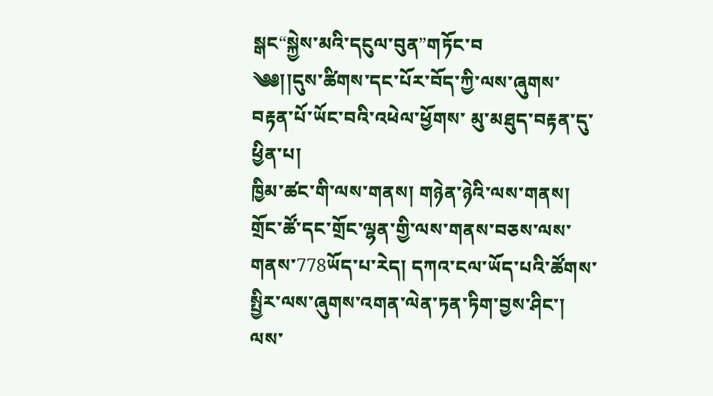སྒང“སྐྱེས་མའི་དངུལ་བུན”གཏོང་བ
༄༅།།དུས་ཚིགས་དང་པོར་བོད་ཀྱི་ལས་ཞུགས་བརྟན་པོ་ཡོང་བའི་འཕེལ་ཕྱོགས་ མུ་མཐུད་བརྟན་དུ་ཕྱིན་པ།
ཁྱིམ་ཚང་གི་ལས་གནས། གཉེན་ཉེའི་ལས་གནས། གྲོང་ཚོ་དང་གྲོང་ལྷན་གྱི་ལས་གནས་བཅས་ལས་གནས་778ཡོད་པ་རེད། དཀའ་ངལ་ཡོད་པའི་ཚོགས་སྤྱིར་ལས་ཞུགས་འགན་ལེན་ཏན་ཏིག་བྱས་ཤིང་། ལས་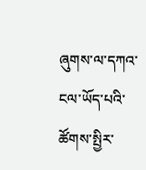ཞུགས་ལ་དཀའ་ངལ་ཡོད་པའི་ཚོགས་སྤྱིར་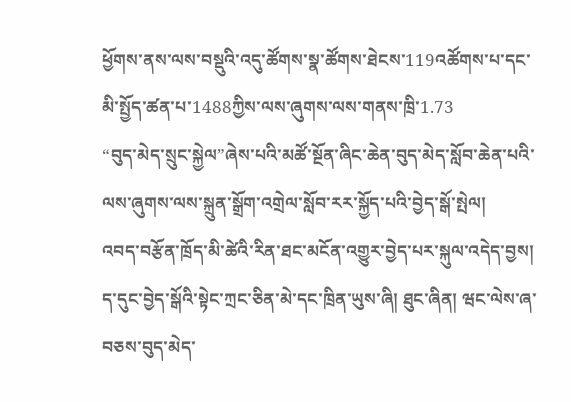ཕྱོགས་ནས་ལས་བསྡུའི་འདུ་ཚོགས་སྣ་ཚོགས་ཐེངས་119འཚོགས་པ་དང་མི་སྤྱོད་ཚན་པ་1488ཀྱིས་ལས་ཞུགས་ལས་གནས་ཁྲི་1.73
“བུད་མེད་སྲུང་སྐྱེལ”ཞེས་པའི་མཚོ་སྔོན་ཞིང་ཆེན་བུད་མེད་སློབ་ཆེན་པའི་ལས་ཞུགས་ལས་སྐྲུན་སྒྲོག་འགྲེལ་སློབ་རར་སྐྱོད་པའི་བྱེད་སྒོ་སྤེལ།
འབད་བརྩོན་ཁྲོད་མི་ཚེའི་རིན་ཐང་མངོན་འགྱུར་བྱེད་པར་སྐུལ་འདེད་བྱས། ད་དུང་བྱེད་སྒོའི་སྟེང་ཀྲང་ཅིན་མེ་དང་ཁྲིན་ཡུས་ཞི། ཐུང་ཞིན། ཝང་ལེས་ཞ་བཅས་བུད་མེད་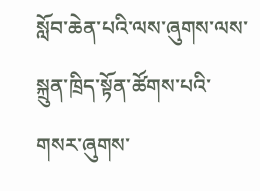སློབ་ཆེན་པའི་ལས་ཞུགས་ལས་སྐྲུན་ཁྲིད་སྟོན་ཚོགས་པའི་གསར་ཞུགས་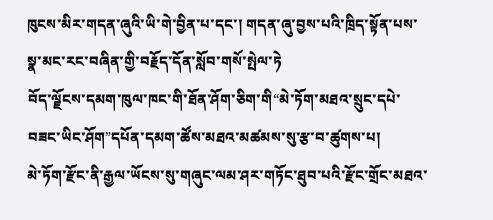ཁུངས་མིར་གདན་ཞུའི་ཡི་གེ་བྱིན་པ་དང་། གདན་ཞུ་བྱས་པའི་ཁྲིད་སྟོན་པས་སྣ་མང་རང་བཞིན་གྱི་བརྗོད་དོན་སློབ་གསོ་སྤེལ་ཏེ
བོད་ལྗོངས་དམག་ཁུལ་ཁང་གི་ཐོན་ཤོག་ཅིག་གི“མེ་ཏོག་མཐའ་སྲུང་དཔེ་བཟང་ཡིང་ཤོག”དཔོན་དམག་ཚོས་མཐའ་མཚམས་སུ་རྩ་བ་ཚུགས་པ།
མེ་ཏོག་རྫོང་ནི་རྒྱལ་ཡོངས་སུ་གཞུང་ལམ་ཤར་གཏོང་ཐུབ་པའི་རྫོང་གྲོང་མཐའ་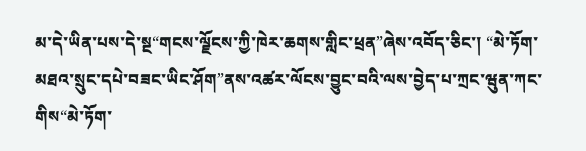མ་དེ་ཡིན་པས་དེ་སྔ“གངས་ལྗོངས་ཀྱི་ཁེར་ཆགས་གླིང་ཕྲན”ཞེས་འབོད་ཅིང་། “མེ་ཏོག་མཐའ་སྲུང་དཔེ་བཟང་ཡིང་ཤོག”ནས་འཚར་ལོངས་བྱུང་བའི་ལས་བྱེད་པ་ཀྲང་ཝུན་ཀང་གིས“མེ་ཏོག་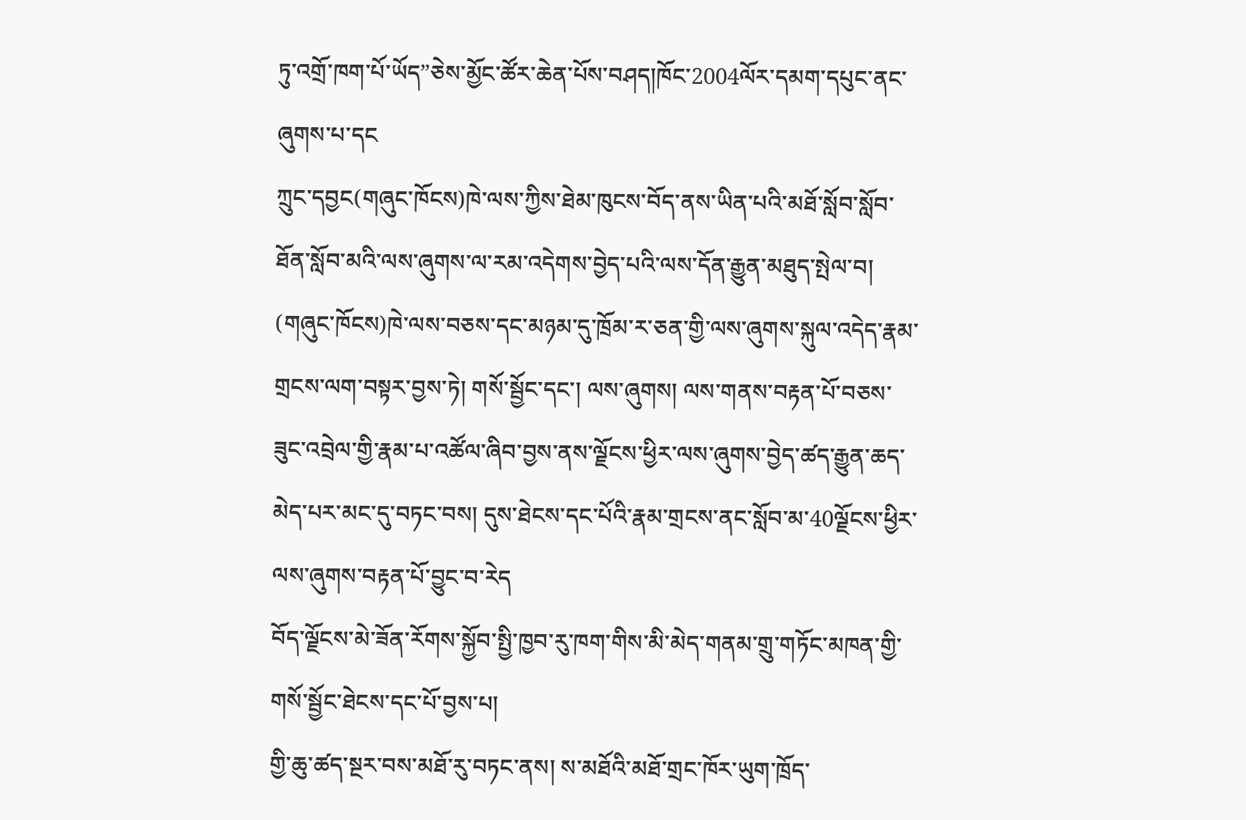ཏུ་འགྲོ་ཁག་པོ་ཡོད”ཅེས་མྱོང་ཚོར་ཆེན་པོས་བཤད།ཁོང་2004ལོར་དམག་དཔུང་ནང་ཞུགས་པ་དང
ཀྲུང་དབྱང(གཞུང་ཁོངས)ཁེ་ལས་ཀྱིས་ཐེམ་ཁུངས་བོད་ནས་ཡིན་པའི་མཐོ་སློབ་སློབ་ཐོན་སློབ་མའི་ལས་ཞུགས་ལ་རམ་འདེགས་བྱེད་པའི་ལས་དོན་རྒྱུན་མཐུད་སྤེལ་བ།
(གཞུང་ཁོངས)ཁེ་ལས་བཅས་དང་མཉམ་དུ་ཁྲོམ་ར་ཅན་གྱི་ལས་ཞུགས་སྐུལ་འདེད་རྣམ་གྲངས་ལག་བསྟར་བྱས་ཏེ། གསོ་སྦྱོང་དང་། ལས་ཞུགས། ལས་གནས་བརྟན་པོ་བཅས་ཟུང་འབྲེལ་གྱི་རྣམ་པ་འཚོལ་ཞིབ་བྱས་ནས་ལྗོངས་ཕྱིར་ལས་ཞུགས་བྱེད་ཚད་རྒྱུན་ཆད་མེད་པར་མང་དུ་བཏང་བས། དུས་ཐེངས་དང་པོའི་རྣམ་གྲངས་ནང་སློབ་མ་40ལྗོངས་ཕྱིར་ལས་ཞུགས་བརྟན་པོ་བྱུང་བ་རེད
བོད་ལྗོངས་མེ་ཟོན་རོགས་སྐྱོབ་སྤྱི་ཁྱབ་རུ་ཁག་གིས་མི་མེད་གནམ་གྲུ་གཏོང་མཁན་གྱི་གསོ་སྦྱོང་ཐེངས་དང་པོ་བྱས་པ།
གྱི་ཆུ་ཚད་སྔར་བས་མཐོ་རུ་བཏང་ནས། ས་མཐོའི་མཐོ་གྲང་ཁོར་ཡུག་ཁྲོད་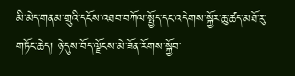མི་མེད་གནམ་གྲུའི་དངོས་འཐབ་བཀོལ་སྤྱོད་དང་འདེགས་སྐྱོར་ཆུ་ཚད་མཐོ་རུ་གཏོང་ཆེད། ཉེ་དུས་བོད་ལྗོངས་མེ་ཟོན་རོགས་སྐྱོབ་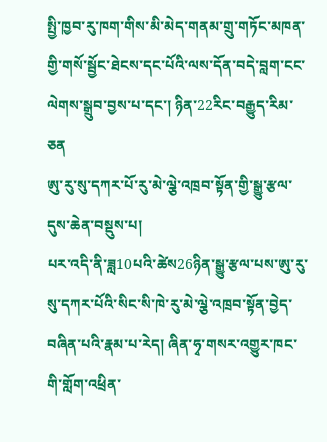སྤྱི་ཁྱབ་རུ་ཁག་གིས་མི་མེད་གནམ་གྲུ་གཏོང་མཁན་གྱི་གསོ་སྦྱོང་ཐེངས་དང་པོའི་ལས་དོན་བདེ་བླག་ངང་ལེགས་སྒྲུབ་བྱས་པ་དང་། ཉིན་22རིང་བརྒྱུད་རིམ་ཅན
ཨུ་རུ་སུ་དཀར་པོ་རུ་མེ་ལྕེ་འཁྲབ་སྟོན་གྱི་སྒྱུ་རྩལ་དུས་ཆེན་བསྡུས་པ།
པར་འདི་ནི་ཟླ10པའི་ཚེས26ཉིན་སྒྱུ་རྩལ་པས་ཨུ་རུ་སུ་དཀར་པོའི་སིང་སི་ཁེ་རུ་མེ་ལྕེ་འཁྲབ་སྟོན་བྱེད་བཞིན་པའི་རྣམ་པ་རེད། ཞིན་ཧྭ་གསར་འགྱུར་ཁང་གི་གློག་འཕྲིན་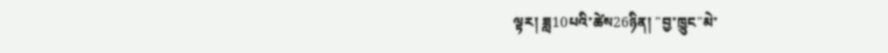ལྟར། ཟླ10པའི་ཚེས26ཉིན། "བྱ་ཁྱུང"མེ་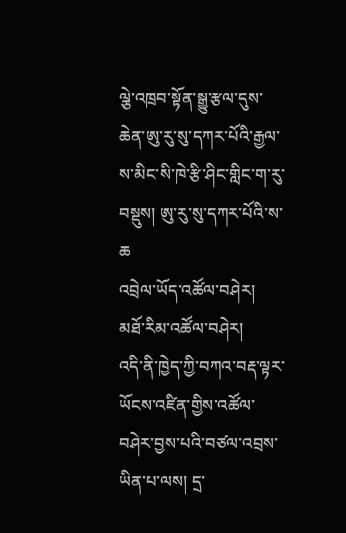ལྕེ་འཁྲབ་སྟོན་སྒྱུ་རྩལ་དུས་ཆེན་ཨུ་རུ་སུ་དཀར་པོའི་རྒྱལ་ས་མིང་སི་ཁེ་རྩི་ཤིང་གླིང་ག་རུ་བསྡུས། ཨུ་རུ་སུ་དཀར་པོའི་ས་ཆ
འབྲེལ་ཡོད་འཚོལ་བཤེར།
མཐོ་རིམ་འཚོལ་བཤེར།
འདི་ནི་ཁྱེད་ཀྱི་བཀའ་བརྡ་ལྟར་ཡོངས་འཛིན་གྱིས་འཚོལ་བཤེར་བྱས་པའི་བཙལ་འབྲས་ཡིན་པ་ལས། དྲ་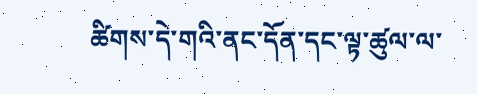ཚིགས་དེ་གའི་ནང་དོན་དང་ལྟ་ཚུལ་ལ་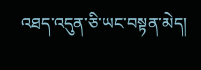འཐད་འདུན་ཅི་ཡང་བསྟན་མེད།